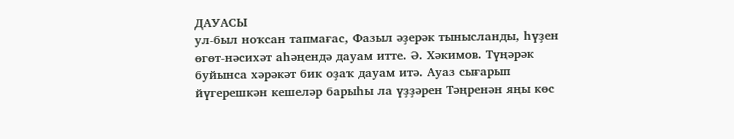ДАУАСЫ
ул-был ноҡсан тапмағас, Фазыл әҙерәк тынысланды, һүҙен өгөт-нәсихәт аһәңендә дауам итте. Ә. Хәкимов. Түңәрәк буйынса хәрәкәт бик оҙаҡ дауам итә. Ауаз сығарып йүгерешкән кешеләр барыһы ла үҙҙәрен Тәңренән яңы көс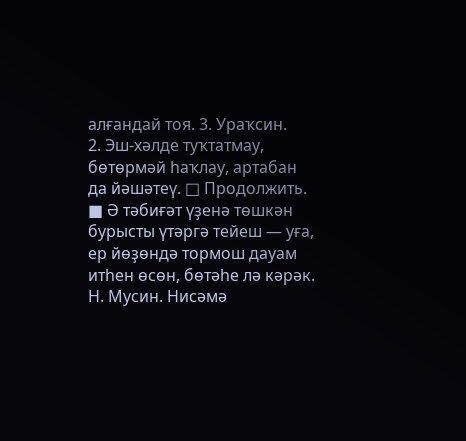алғандай тоя. 3. Ураҡсин.
2. Эш-хәлде туҡтатмау, бөтөрмәй һаҡлау, артабан да йәшәтеү. □ Продолжить.
■ Ә тәбиғәт үҙенә төшкән бурысты үтәргә тейеш — уға, ер йөҙөндә тормош дауам итһен өсөн, бөтәһе лә кәрәк. Н. Мусин. Нисәмә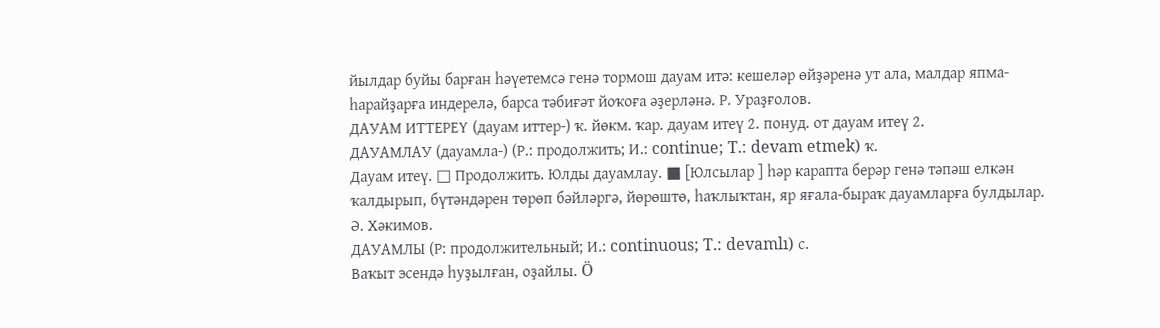йылдар буйы барған һәүетемсә генә тормош дауам итә: кешеләр өйҙәренә ут ала, малдар япма-һарайҙарға индерелә, барса тәбиғәт йоҡоға әҙерләнә. Р. Ураҙғолов.
ДАУАМ ИТТЕРЕҮ (дауам иттер-) ҡ. йөкм. ҡар. дауам итеү 2. понуд. от дауам итеү 2.
ДАУАМЛАУ (дауамла-) (Р.: продолжить; И.: continue; T.: devam etmek) ҡ.
Дауам итеү. □ Продолжить. Юлды дауамлау. ■ [Юлсылар ] һәр карапта берәр генә тәпәш елкән ҡалдырып, бүтәндәрен төрөп бәйләргә, йөрөштө, һаҡлыҡтан, яр яғала-быраҡ дауамларға булдылар. Ә. Хәкимов.
ДАУАМЛЫ (Р: продолжительный; И.: continuous; T.: devamlı) с.
Ваҡыт эсендә һуҙылған, оҙайлы. Ö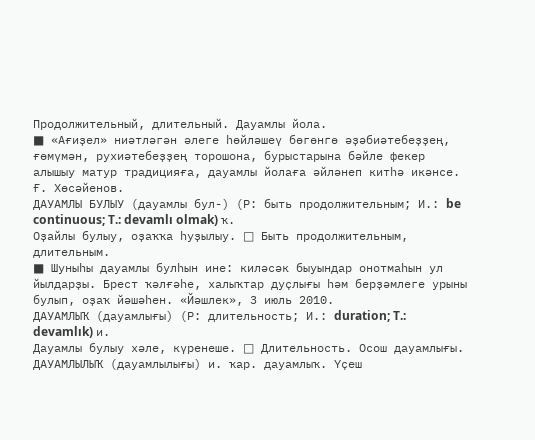Продолжительный, длительный. Дауамлы йола.
■ «Ағиҙел» ниәтләгән әлеге һөйләшеү бөгөнгө әҙәбиәтебеҙҙең, ғөмүмән, рухиәтебеҙҙең торошона, бурыстарына бәйле фекер алышыу матур традицияға, дауамлы йолаға әйләнеп китһә икәнсе. Ғ. Хөсәйенов.
ДАУАМЛЫ БУЛЫУ (дауамлы бул-) (Р: быть продолжительным; И.: be continuous; T.: devamlı olmak) ҡ.
Оҙайлы булыу, оҙаҡҡа һуҙылыу. □ Быть продолжительным, длительным.
■ Шуныһы дауамлы булһын ине: киләсәк быуындар онотмаһын ул йылдарҙы. Брест ҡәлғәһе, халыҡтар дуҫлығы һәм берҙәмлеге урыны булып, оҙаҡ йәшәһен. «Йәшлек», 3 июль 2010.
ДАУАМЛЫҠ (дауамлығы) (Р: длительность; И.: duration; T.: devamlık) и.
Дауамлы булыу хәле, күренеше. □ Длительность. Осош дауамлығы.
ДАУАМЛЫЛЫҠ (дауамлылығы) и. ҡар. дауамлыҡ. Үҫеш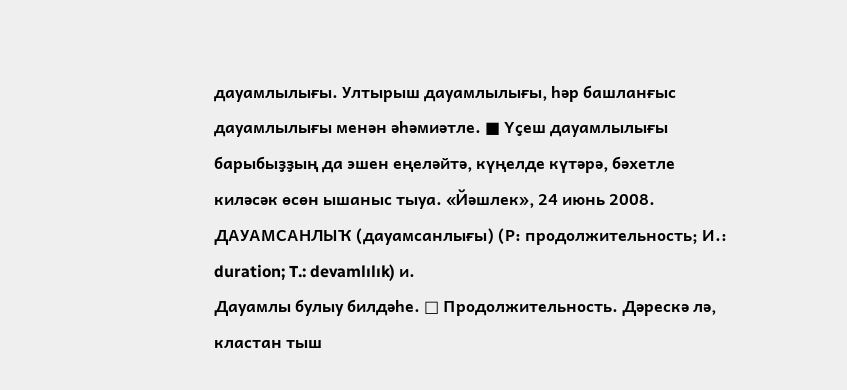дауамлылығы. Ултырыш дауамлылығы, һәр башланғыс дауамлылығы менән әһәмиәтле. ■ Үҫеш дауамлылығы барыбыҙҙың да эшен еңеләйтә, күңелде күтәрә, бәхетле киләсәк өсөн ышаныс тыуа. «Йәшлек», 24 июнь 2008.
ДАУАМСАНЛЫҠ (дауамсанлығы) (Р: продолжительность; И.: duration; T.: devamlılık) и.
Дауамлы булыу билдәһе. □ Продолжительность. Дәрескә лә, кластан тыш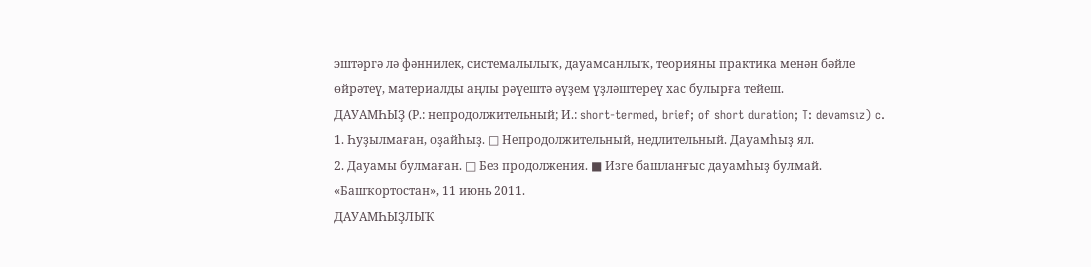эштәргә лә фәннилек, системалылыҡ, дауамсанлыҡ, теорияны практика менән бәйле өйрәтеү, материалды аңлы рәүештә әүҙем үҙләштереү хас булырға тейеш.
ДАУАМҺЫҘ (Р.: непродолжительный; И.: short-termed, brief; of short duration; T: devamsız) c.
1. Һуҙылмаған, оҙайһыҙ. □ Непродолжительный, недлительный. Дауамһыҙ ял.
2. Дауамы булмаған. □ Без продолжения. ■ Изге башланғыс дауамһыҙ булмай. «Башҡортостан», 11 июнь 2011.
ДАУАМҺЫҘЛЫҠ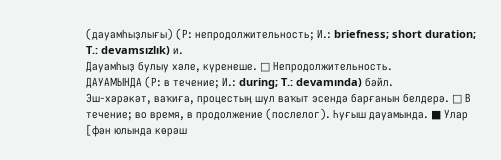(дауамһыҙлығы) (Р: непродолжительность; И.: briefness; short duration; T.: devamsızlık) и.
Дауамһыҙ булыу хәле, күренеше. □ Непродолжительность.
ДАУАМЫНДА (Р: в течение; И.: during; T.: devamında) бәйл.
Эш-хәрәкәт, ваҡиға, процестың шул ваҡыт эсендә барғанын белдерә. □ В течение; во время, в продолжение (послелог). Һуғыш дауамында. ■ Улар [фән юлында көрәш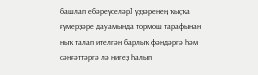башлап ебәреүселәр] үҙҙәренең ҡыҫҡа ғүмерҙәре дауамында тормош тарафынан ныҡ талап ителгән барлыҡ фәндәргә һәм сәнғәттәргә лә нигеҙ һалып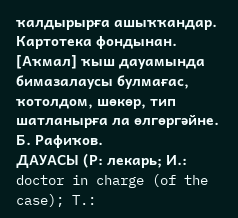ҡалдырырға ашыҡҡандар. Картотека фондынан. [Аҡмал] ҡыш дауамында бимазалаусы булмағас, ҡотолдом, шөкөр, тип шатланырға ла өлгөргәйне. Б. Рафиҡов.
ДАУАСЫ (Р: лекарь; И.: doctor in charge (of the case); T.: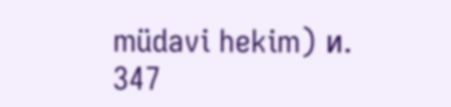müdavi hekim) и.
347